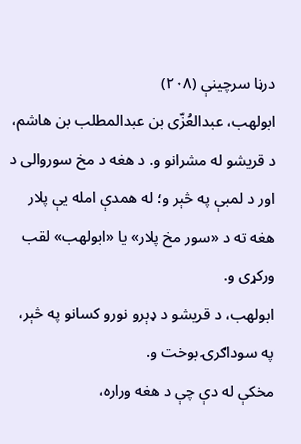درڼا سرچینې (۲۰۸)
ابولهب، عبدالعُزّی بن عبدالمطلب بن هاشم، د قریشو له مشرانو و. د هغه د مخ سوروالی د اور د لمبې په څېر و؛ له همدې امله یې پلار هغه ته د «سور مخ پلار» یا «ابولهب» لقب ورکړی و.
ابولهب، د قریشو د ډېرو نورو کسانو په څېر، په سوداګرۍ بوخت و.
مخکې له دې چې د هغه وراره،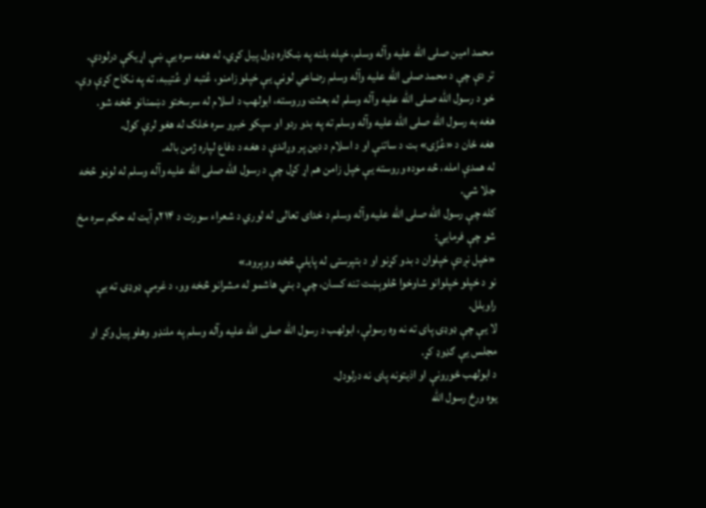محمد امین صلی الله علیه وآله وسلم، خپله بلنه په ښکاره ډول پیل کړي، له هغه سره یې ښې اړیکې درلودې.
تر دې چې د محمد صلی الله علیه وآله وسلم رضاعي لوڼې یې خپلو زامنو، عُتبه او عُتیبه، ته په نکاح کړې وې.
خو د رسول الله صلی الله علیه وآله وسلم له بعثت وروسته، ابولهب د اسلام له سرسختو دښمنانو څخه شو.
هغه به رسول الله صلی الله علیه وآله وسلم ته په بدو ردو او سپکو خبرو سره خلک له هغو لرې کول.
هغه ځان د «عُزّی» بت د ساتنې او د اسلام د دین پر وړاندې د هغه د دفاع لپاره ژمن باله.
له همدې امله، څه موده وروسته یې خپل زامن هم اړ کړل چې د رسول الله صلی الله علیه وآله وسلم له لوڼو څخه جلا شي.
کله چې رسول الله صلی الله علیه وآله وسلم د خدای تعالی له لوري د شعراء سورت د ۲۱۴م آیت له حکم سره مخ شو چې فرمایي:
«خپل نږدې خپلوان د بدو کړنو او د بتپرستۍ له پایلې څخه ووېروه.»
نو د خپلو خپلوانو شاوخوا څلوېښت تنه کسان، چې د بني هاشمو له مشرانو څخه وو، د غرمې ډوډۍ ته یې راوبلل.
لا یې چې ډوډۍ پای ته نه وه رسولې، ابولهب د رسول الله صلی الله علیه وآله وسلم په ملنډو وهلو پیل وکړ او مجلس یې ګډوډ کړ.
د ابولهب ځورونې او اذیتونه پای نه درلودل.
یوه ورځ رسول الله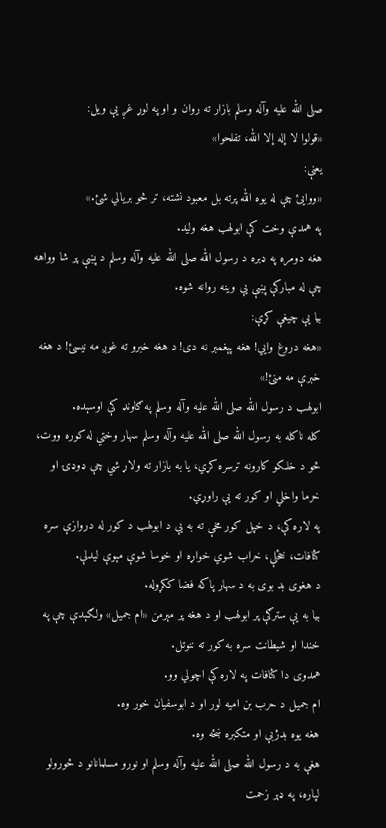صلی الله علیه وآله وسلم بازار ته روان و او په لوړ غږ یې ویل:
«قولوا لا إله إلا الله، تفلحوا»
یعنې:
«ووایئ چې له یوه الله پرته بل معبود نشته، تر څو بریالي شئ.»
په همدې وخت کې ابولهب هغه ولید.
هغه دومره په ډبره د رسول الله صلی الله علیه وآله وسلم د پښې پر شا وواهه چې له مبارکې پښې یې وینه روانه شوه.
بیا یې چیغې کړې:
«هغه دروغ وایي! هغه پېغمبر نه دی! د هغه خبرو ته غوږ مه نیسئ! د هغه خبرې مه منئ!»
ابولهب د رسول الله صلی الله علیه وآله وسلم په ګاونډ کې اوسېده.
کله ناکله به رسول الله صلی الله علیه وآله وسلم سهار وختي له کوره ووت، څو د خلکو کارونه ترسره کړي، یا به بازار ته ولاړ شي چې ډوډۍ او خرما واخلي او کور ته یې راوړي.
په لاره کې، د خپل کور مخې ته به یې د ابولهب د کور له دروازې سره کثافات، خځلې، خراب شوي خواړه او خوسا شوې مېوې لیدلې.
د هغوی بد بوی به د سهار پاکه فضا ککړوله.
بیا به یې سترګې پر ابولهب او د هغه پر مېرمن «ام جمیل» ولګېدې چې په خندا او شیطانت سره به کور ته ننوتل.
همدوی دا کثافات په لاره کې اچولي وو.
ام جمیل د حرب بن امیه لور او د ابوسفیان خور وه.
هغه یوه بدژبې او متکبره ښځه وه.
هغې به د رسول الله صلی الله علیه وآله وسلم او نورو مسلمانانو د ځورولو لپاره، په ډېر زحمت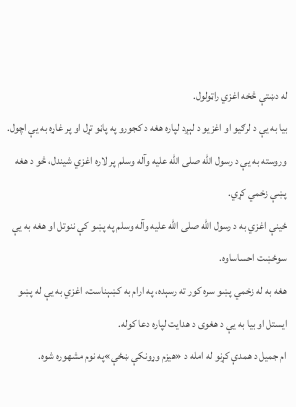له دښتې څخه اغزي راټولول.
بیا به یې د لرګیو او اغزیو د لېږد لپاره هغه د کجورو په پاڼو تړل او پر غاړه به یې اچول.
وروسته به یې د رسول الله صلی الله علیه وآله وسلم پر لاره اغزي شیندل، څو د هغه پښې زخمي کړي.
ځینې اغزي به د رسول الله صلی الله علیه وآله وسلم په پښو کې ننوتل او هغه به یې سوځښت احساساوه.
هغه به له زخمي پښو سره کور ته رسېده، په ارام به کښېناست، اغزي به یې له پښو ایستل او بیا به یې د هغوی د هدایت لپاره دعا کوله.
ام جمیل د همدې کړنو له امله د «هیزم وړونکې ښځې»په نوم مشهوره شوه.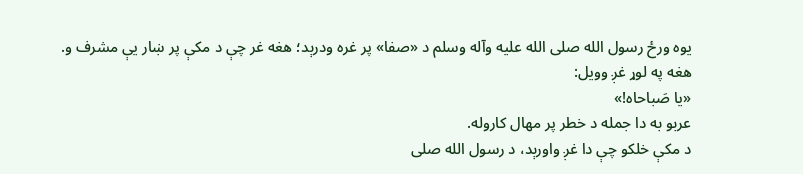یوه ورځ رسول الله صلی الله علیه وآله وسلم د «صفا» پر غره ودرېد؛ هغه غر چې د مکې پر ښار یې مشرف و.
هغه په لوړ غږ وویل:
«یا صَباحاه!»
عربو به دا جمله د خطر پر مهال کاروله.
د مکې خلکو چې دا غږ واورېد، د رسول الله صلی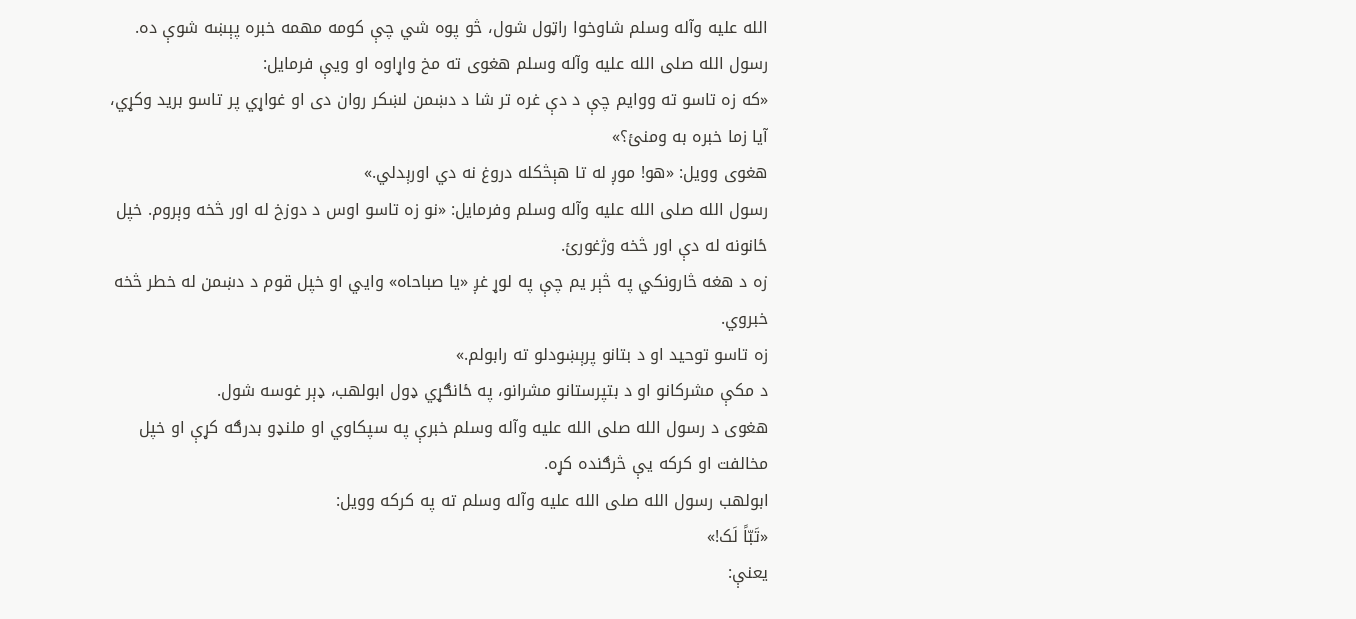الله علیه وآله وسلم شاوخوا راټول شول، څو پوه شي چې کومه مهمه خبره پېښه شوې ده.
رسول الله صلی الله علیه وآله وسلم هغوی ته مخ واړاوه او ویې فرمایل:
«که زه تاسو ته ووایم چې د دې غره تر شا د دښمن لښکر روان دی او غواړي پر تاسو برید وکړي، آیا زما خبره به ومنئ؟»
هغوی وویل: «هو! موږ له تا هېڅکله دروغ نه دي اورېدلي.»
رسول الله صلی الله علیه وآله وسلم وفرمایل: «نو زه تاسو اوس د دوزخ له اور څخه وېروم. خپل ځانونه له دې اور څخه وژغورئ.
زه د هغه څارونکي په څېر یم چې په لوړ غږ «یا صباحاه» وایي او خپل قوم د دښمن له خطر څخه خبروي.
زه تاسو توحید او د بتانو پرېښودلو ته رابولم.»
د مکې مشرکانو او د بتپرستانو مشرانو، په ځانګړي ډول ابولهب، ډېر غوسه شول.
هغوی د رسول الله صلی الله علیه وآله وسلم خبرې په سپکاوي او ملنډو بدرګه کړې او خپل مخالفت او کرکه یې څرګنده کړه.
ابولهب رسول الله صلی الله علیه وآله وسلم ته په کرکه وویل:
«تَبّاً لَک!»
یعنې: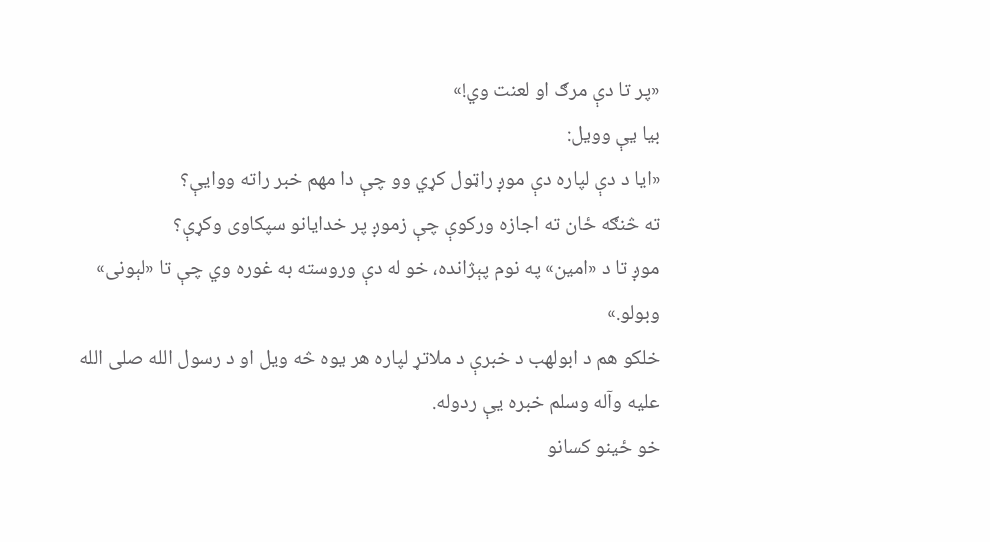«پر تا دې مرګ او لعنت وي!»
بیا یې وویل:
«ایا د دې لپاره دې موږ راټول کړي وو چې دا مهم خبر راته ووایې؟
ته څنګه ځان ته اجازه ورکوې چې زموږ پر خدایانو سپکاوی وکړې؟
موږ تا د «امین» په نوم پېژانده، خو له دې وروسته به غوره وي چې تا «لېونی» وبولو.»
خلکو هم د ابولهب د خبرې د ملاتړ لپاره هر یوه څه ویل او د رسول الله صلی الله علیه وآله وسلم خبره یې ردوله.
خو ځینو کسانو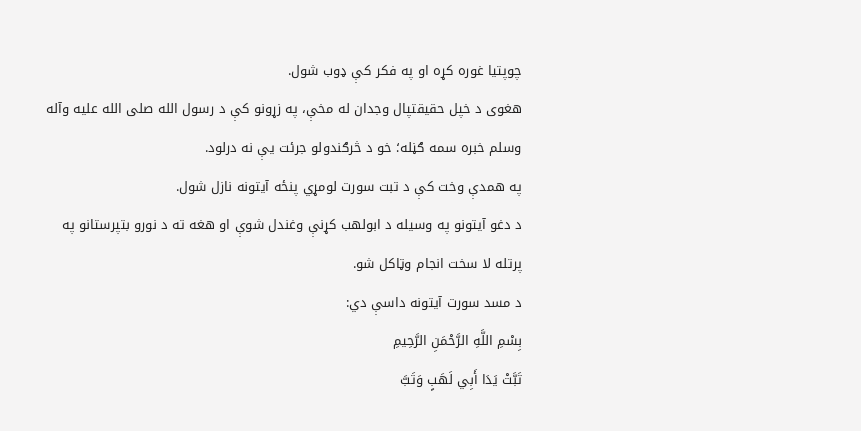چوپتیا غوره کړه او په فکر کې ډوب شول.
هغوی د خپل حقیقتپال وجدان له مخې، په زړونو کې د رسول الله صلی الله علیه وآله وسلم خبره سمه ګڼله؛ خو د څرګندولو جرئت یې نه درلود.
په همدې وخت کې د تبت سورت لومړي پنځه آیتونه نازل شول.
د دغو آیتونو په وسیله د ابولهب کړنې وغندل شوې او هغه ته د نورو بتپرستانو په پرتله لا سخت انجام وټاکل شو.
د مسد سورت آیتونه داسې دي:
بِسْمِ اللَّهِ الرَّحْمَنِ الرَّحِیمِ
تَبَّتْ یَدَا أَبِي لَهَبٍ وَتَبَّ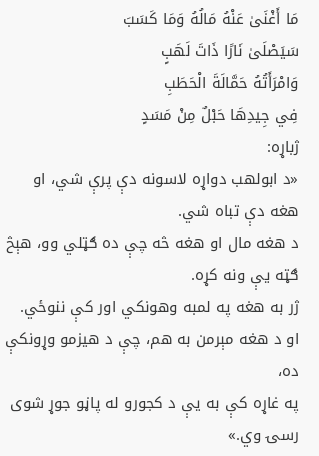مَا أَغْنَىٰ عَنْهُ مَالُهُ وَمَا کَسَبَ
سَیَصْلَىٰ نَارًا ذَاتَ لَهَبٍ
وَامْرَأَتُهُ حَمَّالَةَ الْحَطَبِ
فِي جِیدِهَا حَبْلٌ مِنْ مَسَدٍ
ژباړه:
«د ابولهب دواړه لاسونه دې پرې شي، او هغه دې تباه شي.
د هغه مال او هغه څه چې ده ګټلي وو، هېڅ ګټه یې ونه کړه.
ژر به هغه په لمبه وهونکي اور کې ننوځي.
او د هغه مېرمن به هم، چې د هیزمو وړونکې ده،
په غاړه کې به یې د کجورو له پاڼو جوړ شوی رسۍ وي.»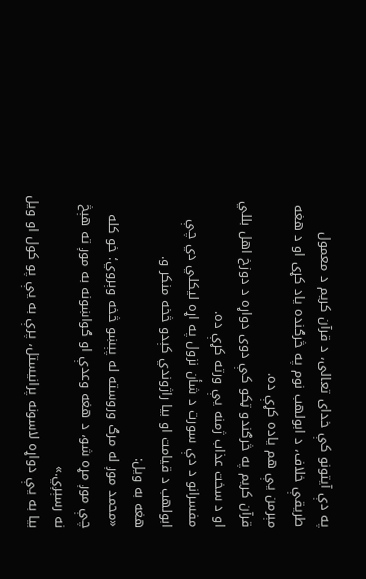په دې آیتونو کې خدای تعالی، د قرآن کریم د معمول طریقې خلاف، د ابولهب نوم په څرګنده یاد کړی او د هغه مېرمن یې هم یاده کړې ده.
قرآن کریم په څرګندو ټکو کې دوی دواړه د دوزخ اهل بللي او د سخت عذاب ژمنه یې ورته کړې ده.
مفسرانو د دې سورت د شأن نزول په اړه لیکلي دي چې ابولهب د قیامت او بیا راژوندي کېدو څخه منکر و.
هغه به ویل:
«محمد موږ له مرګ وروسته له پېښو څخه وېروي؛ خو کله چې موږ مړه شو، د هغه وعدې او ګواښونه به موږ ته هېڅ نه رسېږي.»
بیا به یې دواړه لاسونه پرانیستل، پرې به یې پو کول او ویل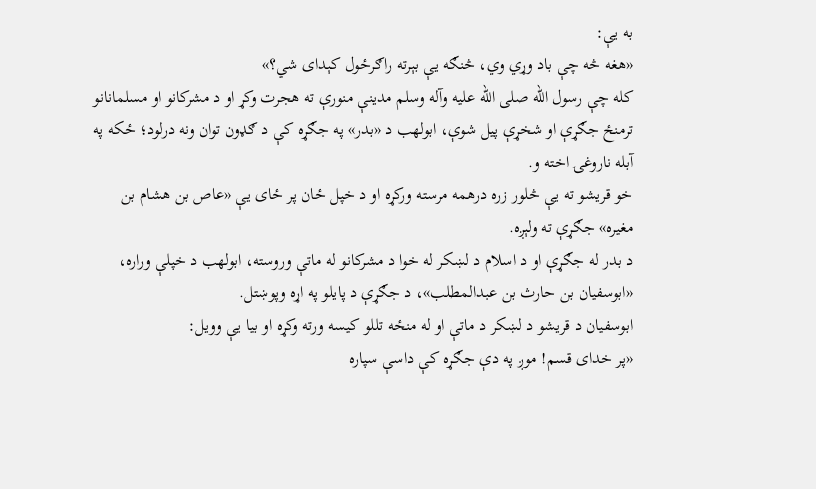به یې:
«هغه څه چې باد وړي وي، څنګه یې بېرته راګرځول کېدای شي؟»
کله چې رسول الله صلی الله علیه وآله وسلم مدینې منورې ته هجرت وکړ او د مشرکانو او مسلمانانو ترمنځ جګړې او شخړې پیل شوې، ابولهب د «بدر» په جګړه کې د ګډون توان ونه درلود؛ ځکه په آبله ناروغۍ اخته و.
خو قریشو ته یې څلور زره درهمه مرسته ورکړه او د خپل ځان پر ځای یې «عاص بن هشام بن مغیره» جګړې ته ولېږه.
د بدر له جګړې او د اسلام د لښکر له خوا د مشرکانو له ماتې وروسته، ابولهب د خپلې وراره، «ابوسفیان بن حارث بن عبدالمطلب»، د جګړې د پایلو په اړه وپوښتل.
ابوسفیان د قریشو د لښکر د ماتې او له منځه تللو کیسه ورته وکړه او بیا یې وویل:
«پر خدای قسم! موږ په دې جګړه کې داسې سپاره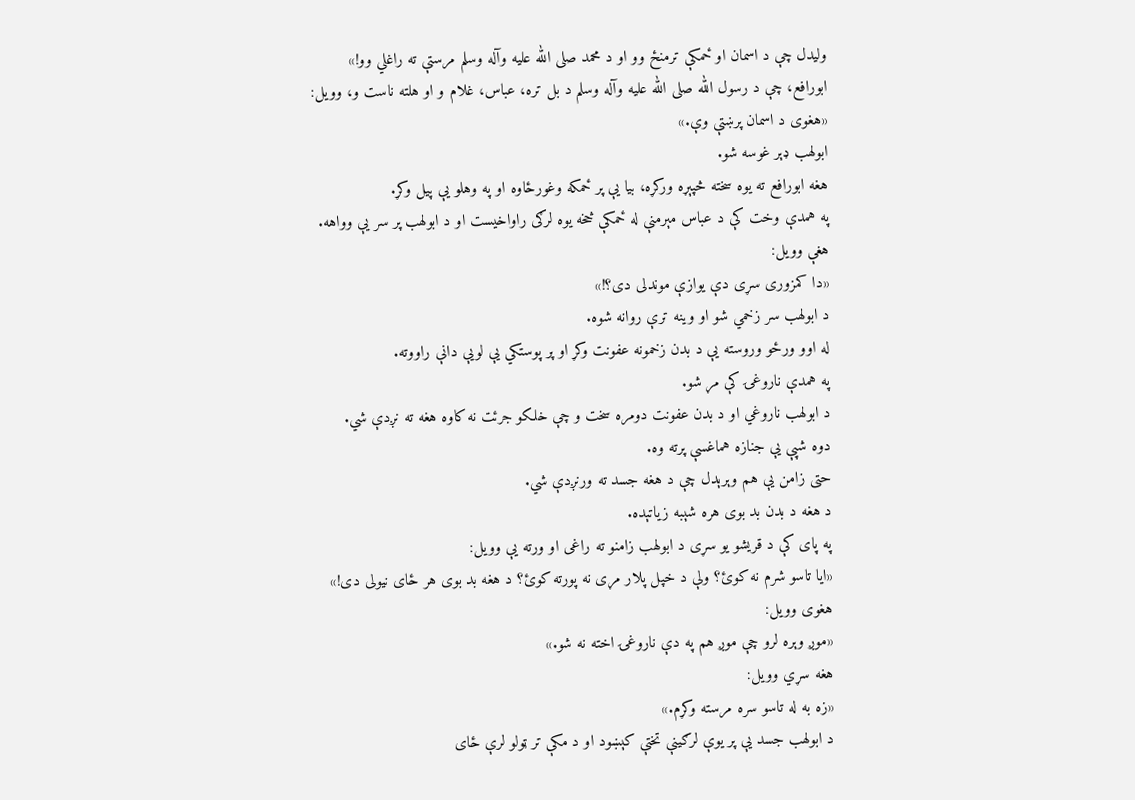ولیدل چې د اسمان او ځمکې ترمنځ وو او د محمد صلی الله علیه وآله وسلم مرستې ته راغلي وو!»
ابورافع، چې د رسول الله صلی الله علیه وآله وسلم د بل تره، عباس، غلام و او هلته ناست و، وویل:
«هغوی د اسمان پرښتې وې.»
ابولهب ډېر غوسه شو.
هغه ابورافع ته یوه سخته څپېړه ورکړه، بیا یې پر ځمکه وغورځاوه او په وهلو یې پیل وکړ.
په همدې وخت کې د عباس مېرمنې له ځمکې څخه یوه لرګی راواخیست او د ابولهب پر سر یې وواهه.
هغې وویل:
«دا کمزوری سړی دې یوازې موندلی دی؟!»
د ابولهب سر زخمي شو او وینه ترې روانه شوه.
له اوو ورځو وروسته یې د بدن زخمونه عفونت وکړ او پر پوستکي یې لویې دانې راووته.
په همدې ناروغۍ کې مړ شو.
د ابولهب ناروغي او د بدن عفونت دومره سخت و چې خلکو جرئت نه کاوه هغه ته نږدې شي.
دوه شپې یې جنازه هماغسې پرته وه.
حتی زامن یې هم وېرېدل چې د هغه جسد ته ورنږدې شي.
د هغه د بدن بد بوی هره شېبه زیاتېده.
په پای کې د قریشو یو سړی د ابولهب زامنو ته راغی او ورته یې وویل:
«ایا تاسو شرم نه کوئ؟ ولې د خپل پلار مړی نه پورته کوئ؟ د هغه بد بوی هر ځای نیولی دی!»
هغوی وویل:
«موږ وېره لرو چې موږ هم په دې ناروغۍ اخته نه شو.»
هغه سړي وویل:
«زه به له تاسو سره مرسته وکړم.»
د ابولهب جسد یې پر یوې لرګینې تختې کېښود او د مکې تر ټولو لرې ځای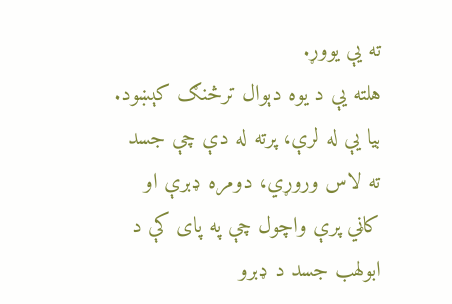ته یې یووړ.
هلته یې د یوه دېوال ترڅنګ کېښود.
بیا یې له لرې، پرته له دې چې جسد ته لاس وروړي، دومره ډبرې او کاڼي پرې واچول چې په پای کې د ابولهب جسد د ډبرو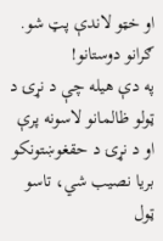او خټو لاندې پټ شو.
ګرانو دوستانو!
په دې هیله چې د نړۍ د ټولو ظالمانو لاسونه پرې او د نړۍ د حقغوښتونکو بریا نصیب شي، تاسو ټول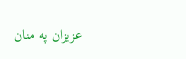عزیزان په منان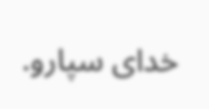خدای سپارو.